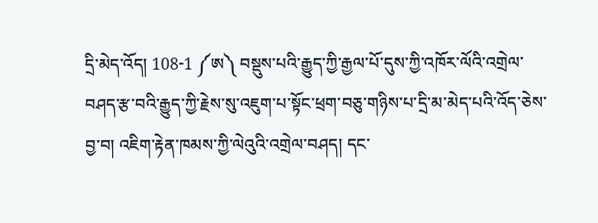དྲི་མེད་འོད། 108-1 ༼ཨ༽ བསྡུས་པའི་རྒྱུད་ཀྱི་རྒྱལ་པོ་དུས་ཀྱི་འཁོར་ལོའི་འགྲེལ་བཤད་རྩ་བའི་རྒྱུད་ཀྱི་རྗེས་སུ་འཇུག་པ་སྟོང་ཕྲག་བཅུ་གཉིས་པ་དྲི་མ་མེད་པའི་འོད་ཅེས་བྱ་བ། འཇིག་རྟེན་ཁམས་ཀྱི་ལེའུའི་འགྲེལ་བཤད། དང་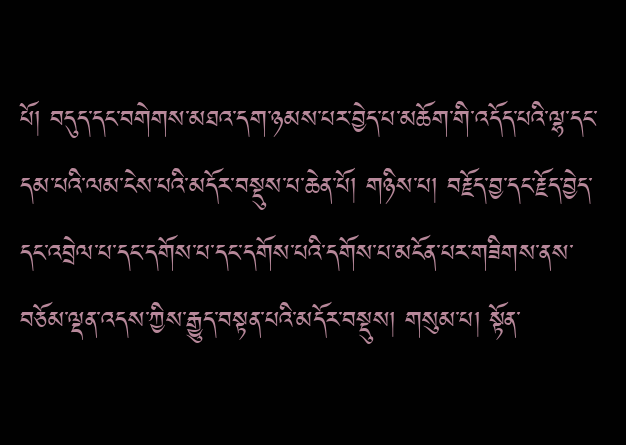པོ། བདུད་དང་བགེགས་མཐའ་དག་ཉམས་པར་བྱེད་པ་མཆོག་གི་འདོད་པའི་ལྷ་དང་དམ་པའི་ལམ་ངེས་པའི་མདོར་བསྡུས་པ་ཆེན་པོ། གཉིས་པ། བརྗོད་བྱ་དང་རྗོད་བྱེད་དང་འབྲེལ་པ་དང་དགོས་པ་དང་དགོས་པའི་དགོས་པ་མངོན་པར་གཟིགས་ནས་བཅོམ་ལྡན་འདས་ཀྱིས་རྒྱུད་བསྟན་པའི་མདོར་བསྡུས། གསུམ་པ། སྟོན་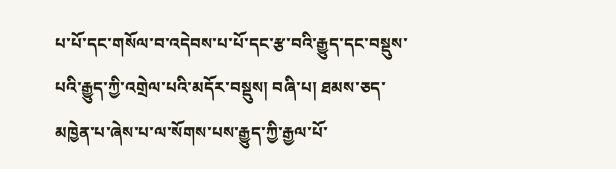པ་པོ་དང་གསོལ་བ་འདེབས་པ་པོ་དང་རྩ་བའི་རྒྱུད་དང་བསྡུས་པའི་རྒྱུད་ཀྱི་འགྲེལ་པའི་མདོར་བསྡུས། བཞི་པ། ཐམས་ཅད་མཁྱེན་པ་ཞེས་པ་ལ་སོགས་པས་རྒྱུད་ཀྱི་རྒྱལ་པོ་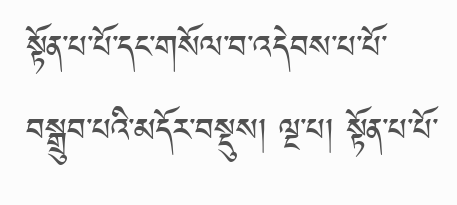སྟོན་པ་པོ་དང་གསོལ་བ་འདེབས་པ་པོ་བསྒྲུབ་པའི་མདོར་བསྡུས། ལྔ་པ། སྟོན་པ་པོ་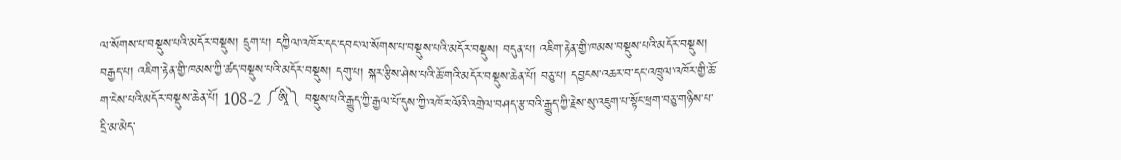ལ་སོགས་པ་བསྡུས་པའི་མདོར་བསྡུས། དྲུག་པ། དཀྱིལ་འཁོར་དང་དབང་ལ་སོགས་པ་བསྡུས་པའི་མདོར་བསྡུས། བདུན་པ། འཇིག་རྟེན་གྱི་ཁམས་བསྡུས་པའི་མདོར་བསྡུས། བརྒྱད་པ། འཇིག་རྟེན་གྱི་ཁམས་ཀྱི་ཚད་བསྡུས་པའི་མདོར་བསྡུས། དགུ་པ། སྐར་རྩིས་ཤེས་པའི་ཆོ་གའི་མདོར་བསྡུས་ཆེན་པོ། བཅུ་པ། དབྱངས་འཆར་བ་དང་འཁྲུལ་འཁོར་གྱི་ཆོ་ག་ངེས་པའི་མདོར་བསྡུས་ཆེན་པོ། 108-2 ༼ཨཱི༽ བསྡུས་པའི་རྒྱུད་ཀྱི་རྒྱལ་པོ་དུས་ཀྱི་འཁོར་ལོའི་འགྲེལ་བཤད་རྩ་བའི་རྒྱུད་ཀྱི་རྗེས་སུ་འཇུག་པ་སྟོང་ཕྲག་བཅུ་གཉིས་པ་དྲི་མ་མེད་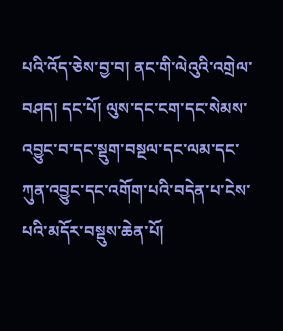པའི་འོད་ཅེས་བྱ་བ། ནང་གི་ལེའུའི་འགྲེལ་བཤད། དང་པོ། ལུས་དང་ངག་དང་སེམས་འབྱུང་བ་དང་སྡུག་བསྔལ་དང་ལམ་དང་ཀུན་འབྱུང་དང་འགོག་པའི་བདེན་པ་ངེས་པའི་མདོར་བསྡུས་ཆེན་པོ།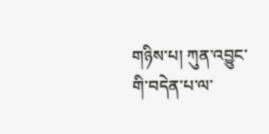གཉིས་པ། ཀུན་འབྱུང་གི་བདེན་པ་ལ་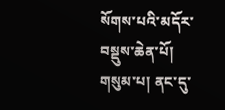སོགས་པའི་མདོར་བསྡུས་ཆེན་པོ། གསུམ་པ། ནང་དུ་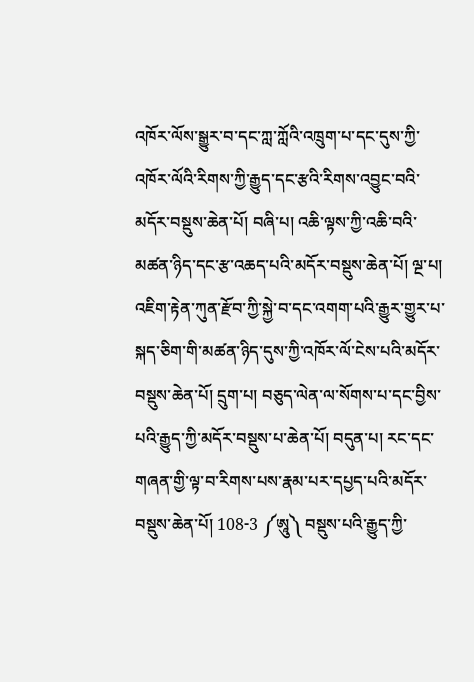འཁོར་ལོས་སྒྱུར་བ་དང་ཀླ་ཀློའི་འཁྲུག་པ་དང་དུས་ཀྱི་འཁོར་ལོའི་རིགས་ཀྱི་རྒྱུད་དང་རྩའི་རིགས་འབྱུང་བའི་མདོར་བསྡུས་ཆེན་པོ། བཞི་པ། འཆི་ལྟས་ཀྱི་འཆི་བའི་མཚན་ཉིད་དང་རྩ་འཆད་པའི་མདོར་བསྡུས་ཆེན་པོ། ལྔ་པ། འཇིག་རྟེན་ཀུན་རྫོབ་ཀྱི་སྐྱེ་བ་དང་འགག་པའི་རྒྱུར་གྱུར་པ་སྐད་ཅིག་གི་མཚན་ཉིད་དུས་ཀྱི་འཁོར་ལོ་ངེས་པའི་མདོར་བསྡུས་ཆེན་པོ། དྲུག་པ། བཅུད་ལེན་ལ་སོགས་པ་དང་བྱིས་པའི་རྒྱུད་ཀྱི་མདོར་བསྡུས་པ་ཆེན་པོ། བདུན་པ། རང་དང་གཞན་གྱི་ལྟ་བ་རིགས་པས་རྣམ་པར་དཔྱད་པའི་མདོར་བསྡུས་ཆེན་པོ། 108-3 ༼ཨཱུ༽ བསྡུས་པའི་རྒྱུད་ཀྱི་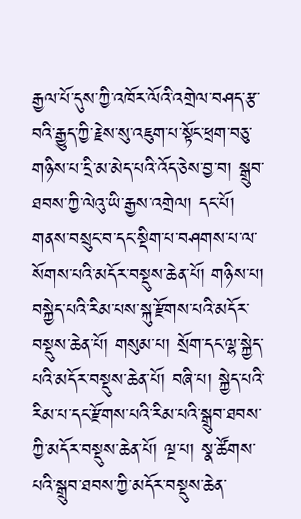རྒྱལ་པོ་དུས་ཀྱི་འཁོར་ལོའི་འགྲེལ་བཤད་རྩ་བའི་རྒྱུད་ཀྱི་རྗེས་སུ་འཇུག་པ་སྟོང་ཕྲག་བཅུ་གཉིས་པ་དྲི་མ་མེད་པའི་འོད་ཅེས་བྱ་བ། སྒྲུབ་ཐབས་ཀྱི་ལེའུ་ཡི་རྒྱས་འགྲེལ། དང་པོ། གནས་བསྲུང་བ་དང་སྡིག་པ་བཤགས་པ་ལ་སོགས་པའི་མདོར་བསྡུས་ཆེན་པོ། གཉིས་པ། བསྐྱེད་པའི་རིམ་པས་སྐུ་རྫོགས་པའི་མདོར་བསྡུས་ཆེན་པོ། གསུམ་པ། སྲོག་དང་ལྷ་སྐྱེད་པའི་མདོར་བསྡུས་ཆེན་པོ། བཞི་པ། སྐྱེད་པའི་རིམ་པ་དང་རྫོགས་པའི་རིམ་པའི་སྒྲུབ་ཐབས་ཀྱི་མདོར་བསྡུས་ཆེན་པོ། ལྔ་པ། སྣ་ཚོགས་པའི་སྒྲུབ་ཐབས་ཀྱི་མདོར་བསྡུས་ཆེན་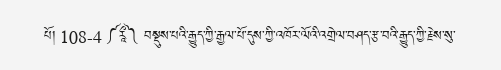པོ། 108-4 ༼རཱྀ༽ བསྡུས་པའི་རྒྱུད་ཀྱི་རྒྱལ་པོ་དུས་ཀྱི་འཁོར་ལོའི་འགྲེལ་བཤད་རྩ་བའི་རྒྱུད་ཀྱི་རྗེས་སུ་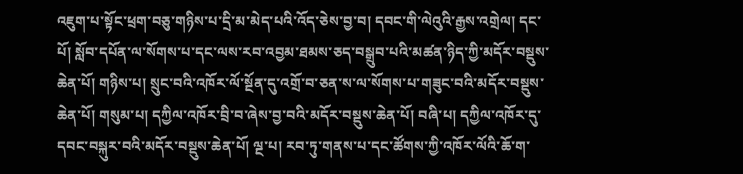འཇུག་པ་སྟོང་ཕྲག་བཅུ་གཉིས་པ་དྲི་མ་མེད་པའི་འོད་ཅེས་བྱ་བ། དབང་གི་ལེའུའི་རྒྱས་འགྲེལ། དང་པོ། སློབ་དཔོན་ལ་སོགས་པ་དང་ལས་རབ་འབྱམ་ཐམས་ཅད་བསྒྲུབ་པའི་མཚན་ཉིད་ཀྱི་མདོར་བསྡུས་ཆེན་པོ། གཉིས་པ། སྲུང་བའི་འཁོར་ལོ་སྔོན་དུ་འགྲོ་བ་ཅན་ས་ལ་སོགས་པ་གཟུང་བའི་མདོར་བསྡུས་ཆེན་པོ། གསུམ་པ། དཀྱིལ་འཁོར་བྲི་བ་ཞེས་བྱ་བའི་མདོར་བསྡུས་ཆེན་པོ། བཞི་པ། དཀྱིལ་འཁོར་དུ་དབང་བསྐུར་བའི་མདོར་བསྡུས་ཆེན་པོ། ལྔ་པ། རབ་ཏུ་གནས་པ་དང་ཚོགས་ཀྱི་འཁོར་ལོའི་ཆོ་ག་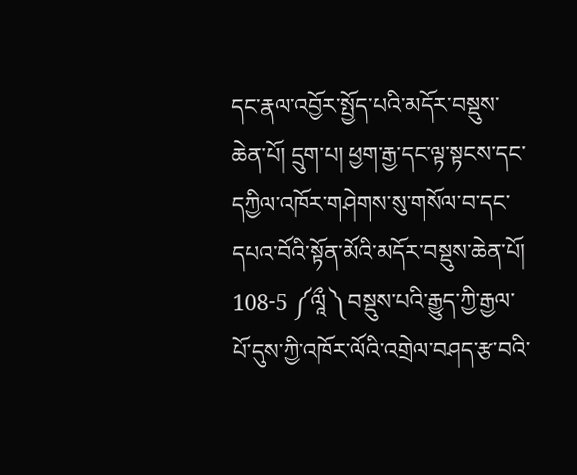དང་རྣལ་འབྱོར་སྤྱོད་པའི་མདོར་བསྡུས་ཆེན་པོ། དྲུག་པ། ཕྱག་རྒྱ་དང་ལྟ་སྟངས་དང་དཀྱིལ་འཁོར་གཤེགས་སུ་གསོལ་བ་དང་དཔའ་བོའི་སྟོན་མོའི་མདོར་བསྡུས་ཆེན་པོ། 108-5 ༼ལཱྀ༽ བསྡུས་པའི་རྒྱུད་ཀྱི་རྒྱལ་པོ་དུས་ཀྱི་འཁོར་ལོའི་འགྲེལ་བཤད་རྩ་བའི་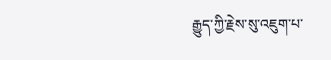རྒྱུད་ཀྱི་རྗེས་སུ་འཇུག་པ་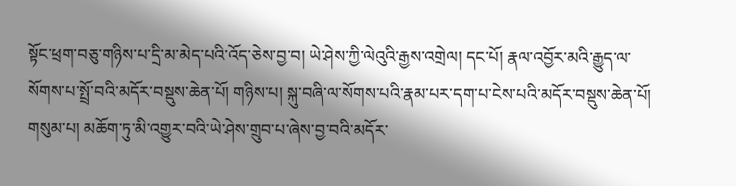སྟོང་ཕྲག་བཅུ་གཉིས་པ་དྲི་མ་མེད་པའི་འོད་ཅེས་བྱ་བ། ཡེ་ཤེས་ཀྱི་ལེའུའི་རྒྱས་འགྲེལ། དང་པོ། རྣལ་འབྱོར་མའི་རྒྱུད་ལ་སོགས་པ་སྤྲོ་བའི་མདོར་བསྡུས་ཆེན་པོ། གཉིས་པ། སྐུ་བཞི་ལ་སོགས་པའི་རྣམ་པར་དག་པ་ངེས་པའི་མདོར་བསྡུས་ཆེན་པོ། གསུམ་པ། མཆོག་ཏུ་མི་འགྱུར་བའི་ཡེ་ཤེས་གྲུབ་པ་ཞེས་བྱ་བའི་མདོར་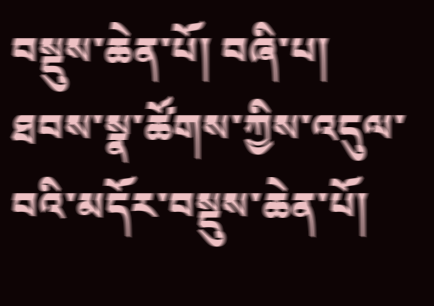བསྡུས་ཆེན་པོ། བཞི་པ། ཐབས་སྣ་ཚོགས་ཀྱིས་འདུལ་བའི་མདོར་བསྡུས་ཆེན་པོ།